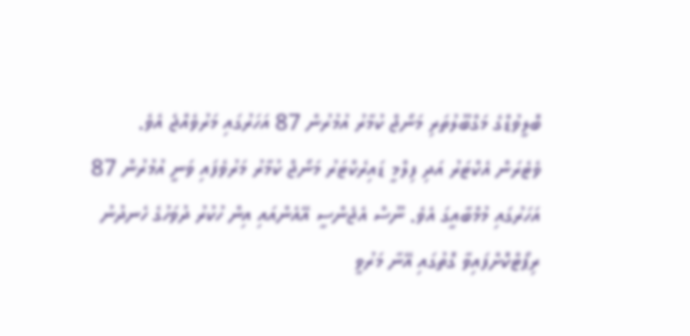ބޮލީވުޑްގެ މަގްބޫލުތަރި މަނޯޖް ކުމާރު އުމުރުން 87 އަހަރުގައި މަރުވެއްޖެ އެވެ.
ވެޓެރަން އެކްޓަރު އަދި ފިލްމީ ޑައިރެކްޓަރު މަނޯޖް ކުމާރު މަރުވެފައި ވަނީ އުމުރުން 87 އަހަރުގައި މުމްބާއީގަ އެވެ. ނޫސް އެޖެންސީ އޭއެންއައި އިން ހުކުރު ދުވަހުގެ ހެނދުނު ރިޕޯޓްކޮށްފައިވާ ގޮތުގައި އޭނާ މަރުވީ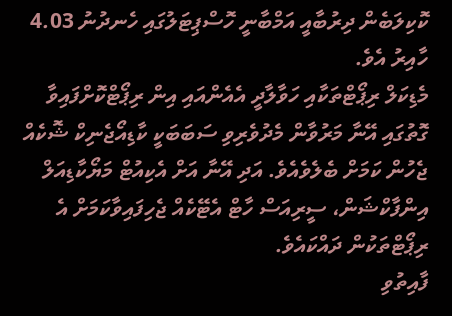ކޮކިލަބެން ދިރުބާއީ އަމްބާނީ ހޮސްޕިޓަލުގައި ހެނދުނު 4.03 ހާއިރު އެވެ.
މެޑިކަލް ރިޕޯޓްތަކާއި ހަވާލާދީ އެއެންއައި އިން ރިޕޯޓްކޮށްފައިވާ ގޮތުގައި އޭނާ މަރުވާން މެދުވެރިވި ސަބަބަކީ ކާޑިއޯޖެނިކް ޝޮކެއް ޖެހުން ކަމަށް ބެލެވެއެވެ. އަދި އޭނާ އަށް އެކިއުޓް މަޔޯކާޑިއަލް އިންފާކްޝަން، ސީރިއަސް ހާޓް އެޓޭކެއް ޖެހިފައިވާކަމަށް އެ ރިޕޯޓްތަކުން ދައްކައެވެ.
ފާއިތުވި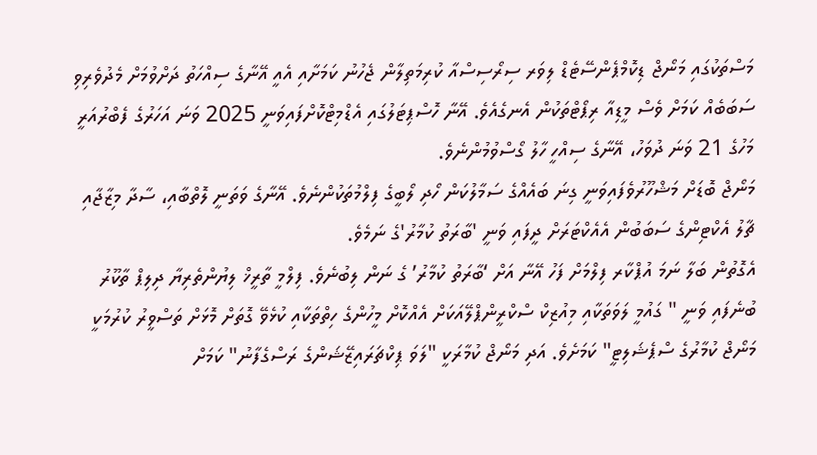މަސްތަކުގައި މަނޯޖް ޑިކޮމްޕެންސޭޓެޑް ލިވަރ ސިރޯސިސްއާ ކުރިމަތިލާން ޖެހުނު ކަމަށާއި އެއީ އޭނާގެ ސިއްހަތު ދަށްވުމަށް މެދުވެރިވި ސަބަބެއް ކަމަށް ވެސް މީޑިއާ ރިޕޯޓްތަކުން އެނގެއެވެ. އޭނާ ހޮސްޕިޓަލުގައި އެޑްމިޓްކޮށްފައިވަނީ 2025 ވަނަ އަހަރުގެ ފެބްރުއަރީ މަހުގެ 21 ވަނަ ދުވަހު، އޭނާގެ ސިއްހީ ހާލު ގޯސްވުމުންނެވެ.
މަނޯޖް ބޮޑަށް މަޝްހޫރުވެފައިވަނީ ގިނަ ބައެއްގެ ސަމާލުކަން ހޯދި ލޯބީގެ ފިލްމުތަކުންނެވެ. އޭނާގެ ވަތަނީ ލޮތްބާއި، ސާދާ މިޒާޖާއި ޗާލު އެކްޓިންގެ ސަބަބުން އެއެކްޓަރަށް ދީފައި ވަނީ 'ބާރަތު ކުމާރު'ގެ ނަމެވެ.
އެގޮތުން ބަލާ ނަމަ އުޕްކާރ ފިލްމަށް ފަހު އޭނާ އަށް ‘ބާރަތު ކުމާރު’ ގެ ނަން ލިބުނެވެ. ފިލްމީ ތާރީޚް ލިޔުންތެރިޔާ ދިލިޕް ތާކޫރު ބުނެފައި ވަނީ " ގައުމީ ލަވަތަކާއި މިއުޒިކް ސްކްރީންޕްލޭއަކަށް އެއްކޮށް މީހުންގެ ހިތްތަކާއި ކުޅެވޭ ގޮތަށް މޮޅަށް ތަސްވީރު ކުރުމަކީ މަނޯޖް ކުމާރުގެ ސްޕެޝަލިޓީ" ކަމަށެވެ. އަދި މަނޯޖް ކުމާރަކީ "ލަވަ ޕިކްޗަރައިޒޭޝަންގެ ރަސްގެފާނު" ކަމަށް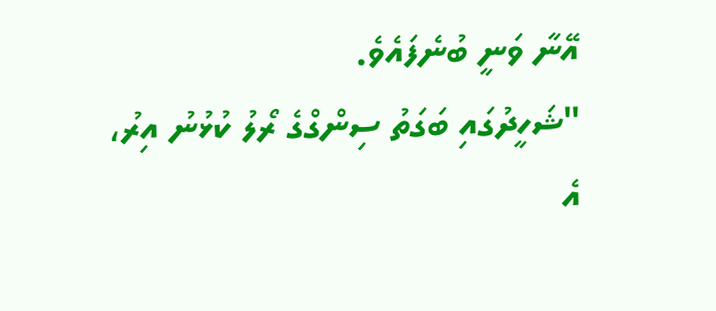އޭނާ ވަނީ ބުނެފައެވެ.
"ޝަހީދުގައި ބަގަތު ސިންގްގެ ރޯލު ކުޅުނު އިރު، އެ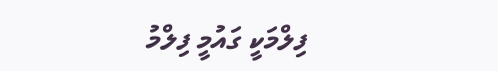ފިލްމަކީ ގައުމީ ފިލްމު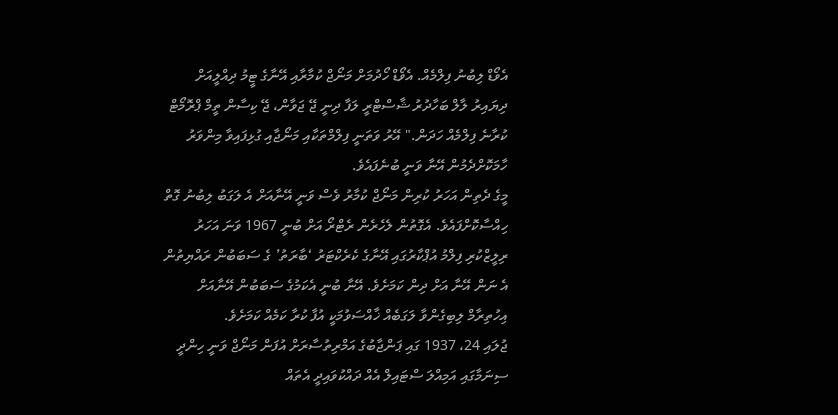އެވޯޑް ލިބުނު ފިލްމެއް. އެވޯޑް ހޯދުމަށް މަނޯޖް ކުމާރާއި އޭނާގެ ޓީމު ދިއްލީއަށް ދިޔައިރު ލާލް ބަހާދުރު ޝާސްޓްރީ ލަފާ ދިނީ ޖޭ ޖަވާން، ޖޭ ކިސާން ތީމް ޕްރޮމޯޓް ކުރާނެ ފިލްމެއް ހަދަން." އޭރު ވަތަނީ ފިލްމްތަކާއި މަނޯޖާއި ގުޅިފައިވާ މިންވަރު ހާމަކޮށްދެމުން އޭނާ ވަނީ ބުނެފައެވެ.
މީގެ ދެތިން އަހަރު ކުރިން މަނޯޖް ކުމާރު ވެސް ވަނީ އޭނާއަށް އެ ލަގަބު ލިބުނު ގޮތް ހިއްސާކޮށްފައެވެ. އެގޮތުން ލެހެރެން ރެޓްރޯ އަށް ބުނީ 1967 ވަނަ އަހަރު ރިލީޒްކުރި ފިލްމު އުޕްކާރުގައި އޭނާގެ ކެރެކްޓަރު ‘ބާރަތު’ ގެ ސަބަބުން ރައްޔިތުން އެ ނަން އޭނާ އަށް ދިން ކަމަށެވެ. އޭނާ ބުނީ އެކަމުގެ ސަބަބުން އޭނާއަށް އިހުތިރާމް ލިބިގެންވާ ލަގަބެއް ޚާއްސަވުމަކީ އުފާ ކުރާ ކަމެއް ކަމަށެވެ.
ޖުލައި 24، 1937 ގައި ޕަންޖާބުގެ އަމްރިތުސާރަށް އުފަން މަނޯޖް ވަނީ ހިންދީ ސިނަމާގައި އަމިއްލަ ސްޓައިލް އެއް ދައްކުވައިދީ އެތައް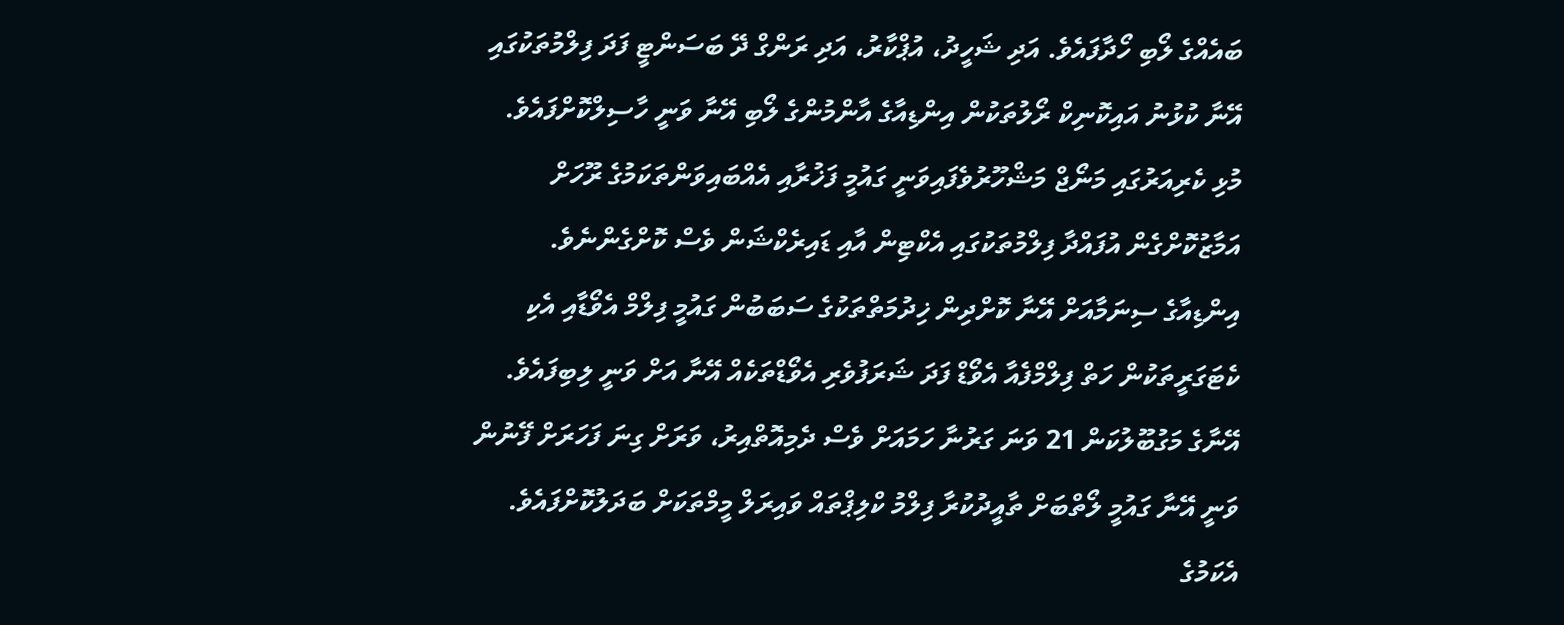ބައެއްގެ ލޯބި ހޯދާފައެވެ. އަދި ޝަހީދު، އުޕްކާރު، އަދި ރަންގް ދޭ ބަސަންޓީ ފަދަ ފިލްމުތަކުގައި އޭނާ ކުޅުނު އައިކޮނިކް ރޯލުތަކުން އިންޑިއާގެ އާންމުންގެ ލޯބި އޭނާ ވަނީ ހާސިލްކޮށްފައެވެ.
މުޅި ކެރިއަރުގައި މަނޯޖް މަޝްހޫރުވެފައިވަނީ ގައުމީ ފަޚުރާއި އެއްބައިވަންތަކަމުގެ ރޫހަށް އަމާޒުކޮށްގެން އުފައްދާ ފިލްމުތަކުގައި އެކްޓިން އާއި ޑައިރެކްޝަން ވެސް ކޮށްގެންނެވެ. އިންޑިއާގެ ސިނަމާއަށް އޭނާ ކޮށްދިން ޚިދުމަތްތަކުގެ ސަބަބުން ގައުމީ ފިލްމް އެވޯޑާއި އެކި ކެޓަގަރީތަކުން ހަތް ފިލްމްފެއާ އެވޯޑް ފަދަ ޝަރަފުވެރި އެވޯޑްތަކެއް އޭނާ އަށް ވަނީ ލިބިފައެވެ.
އޭނާގެ މަގުބޫލުކަން 21 ވަނަ ގަރުނާ ހަމައަށް ވެސް ދެމިއޮތްއިރު، ވަރަށް ގިނަ ފަހަރަށް ފޭނުން ވަނީ އޭނާ ގައުމީ ލޯތްބަށް ތާއީދުކުރާ ފިލްމު ކްލިޕްތައް ވައިރަލް މީމްތަކަށް ބަދަލުކޮށްފައެވެ. އެކަމުގެ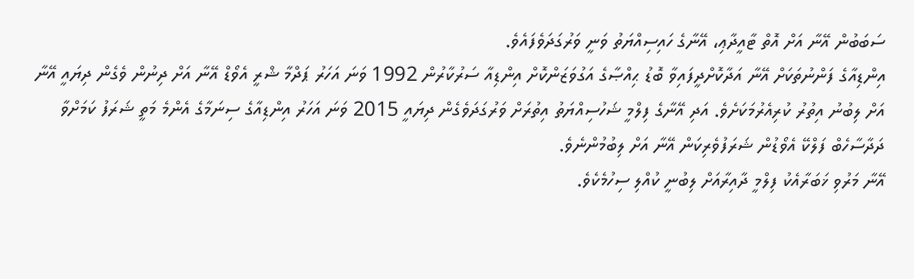ސަބަބުން އޭނާ އަށް އޮތް ޓާއީދާޢި، އޭނާގެ ހައިސިއްޔަތު ވަނީ ވަރުގަދަވެފައެވެ.
އިންޑިއާގެ ފަންނުތަކަށް އޭނާ އަދާކޮށްދީފައިވާ ބޮޑު ޙިއްޞާގެ އަގުވަޒަންކޮށް އިންޑިއާ ސަރުކާރުން 1992 ވަނަ އަހަރު ޕަދްމާ ޝްރީ އެވޯޑް އޭނާ އަށް ދިނުން ވެގެން ދިޔައީ އޭނާ އަށް ލިބުނު އިތުރު ކުރިއެރުމަކަށެވެ. އަދި އޭނާގެ ފިލްމީ ޝަހުސިއްޔަތު އިތުރަށް ވަރުގަދަވެގެން ދިޔައީ 2015 ވަނަ އަހަރު އިންޑިއާގެ ސިނަމާގެ އެންމެ މަތީ ޝަރަފު ކަމަށްވާ ދަދާސާހެބް ފަލްކޭ އެވޯޑުން ޝަރަފުވެރިކަން އޭނާ އަށް ލިބުމުންނެވެ.
އޭނާ މަރުވި ޚަބަރާއެކު ފިލްމީ ދާއިރާއަށް ލިބުނީ ކުއްލި ސިހުމެކެވެ.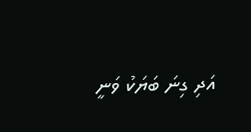އަދި ގިނަ ބަޔަކު ވަނީ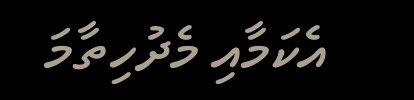އެކަމާއި މެދުހިތާމަ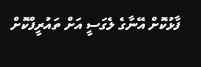ފާޅުކޮށް އޭނާގެ ލެގަސީ އަށް ތައުރީފްކޮށް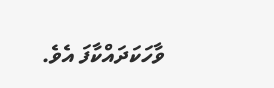ވާހަކަދައްކާފަ އެވެ.